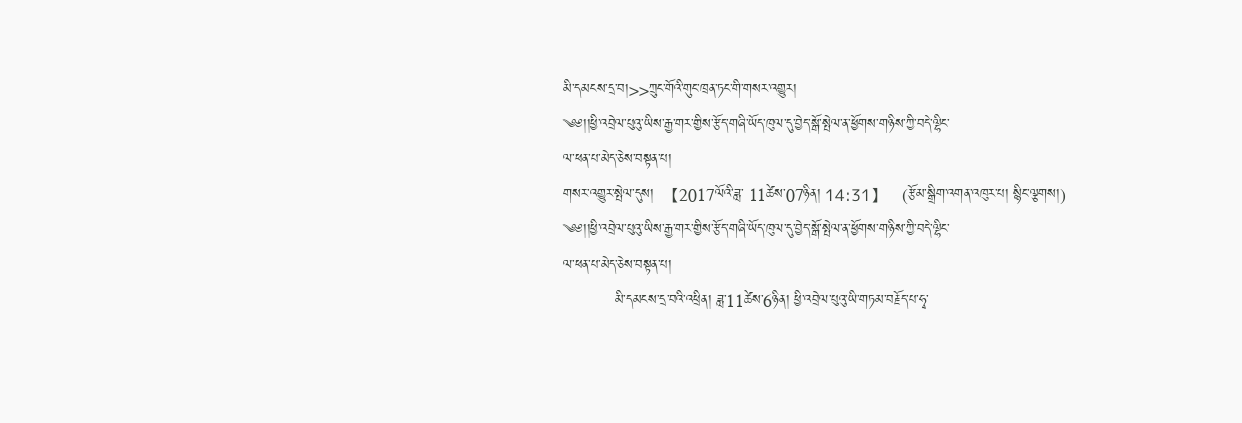མི་དམངས་དྲ་བ།>>ཀྲུང་གོའི་གུང་ཁྲན་ཏང་གི་གསར་འགྱུར།
༄༅།།ཕྱི་འབྲེལ་པུའུ་ཡིས་རྒྱ་གར་གྱིས་རྩོད་གཞི་ཡོད་ཁུལ་དུ་བྱེད་སྒོ་སྤེལ་ན་ཕྱོགས་གཉིས་ཀྱི་བདེ་ལྷིང་
ལ་ཕན་པ་མེད་ཅེས་བསྟན་པ།
གསར་འགྱུར་སྤེལ་དུས།  【2017ལོའི་ཟླ་ 11ཚེས་07ཉིན། 14:31】   (རྩོམ་སྒྲིག་འགན་འཁུར་པ། སྙིང་ལྕགས།)
༄༅།།ཕྱི་འབྲེལ་པུའུ་ཡིས་རྒྱ་གར་གྱིས་རྩོད་གཞི་ཡོད་ཁུལ་དུ་བྱེད་སྒོ་སྤེལ་ན་ཕྱོགས་གཉིས་ཀྱི་བདེ་ལྷིང་
ལ་ཕན་པ་མེད་ཅེས་བསྟན་པ།
           མི་དམངས་དྲ་བའི་འཕྲིན། ཟླ་11ཚེས་6ཉིན། ཕྱི་འབྲེལ་པུའུ་ཡི་གཏམ་བརྗོད་པ་ཧྭ་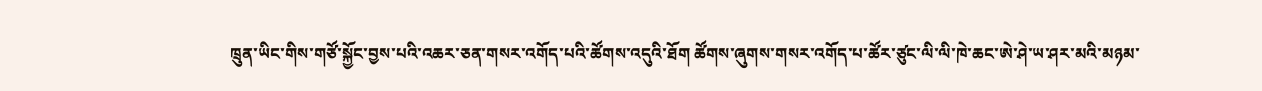ཁྲུན་ཡིང་གིས་གཙོ་སྐྱོང་བྱས་པའི་འཆར་ཅན་གསར་འགོད་པའི་ཚོགས་འདུའི་ཐོག ཚོགས་ཞུགས་གསར་འགོད་པ་ཚོར་ཙུང་ལི་ལི་ཁེ་ཆང་ཨེ་ཤེ་ཡ་ཤར་མའི་མཉམ་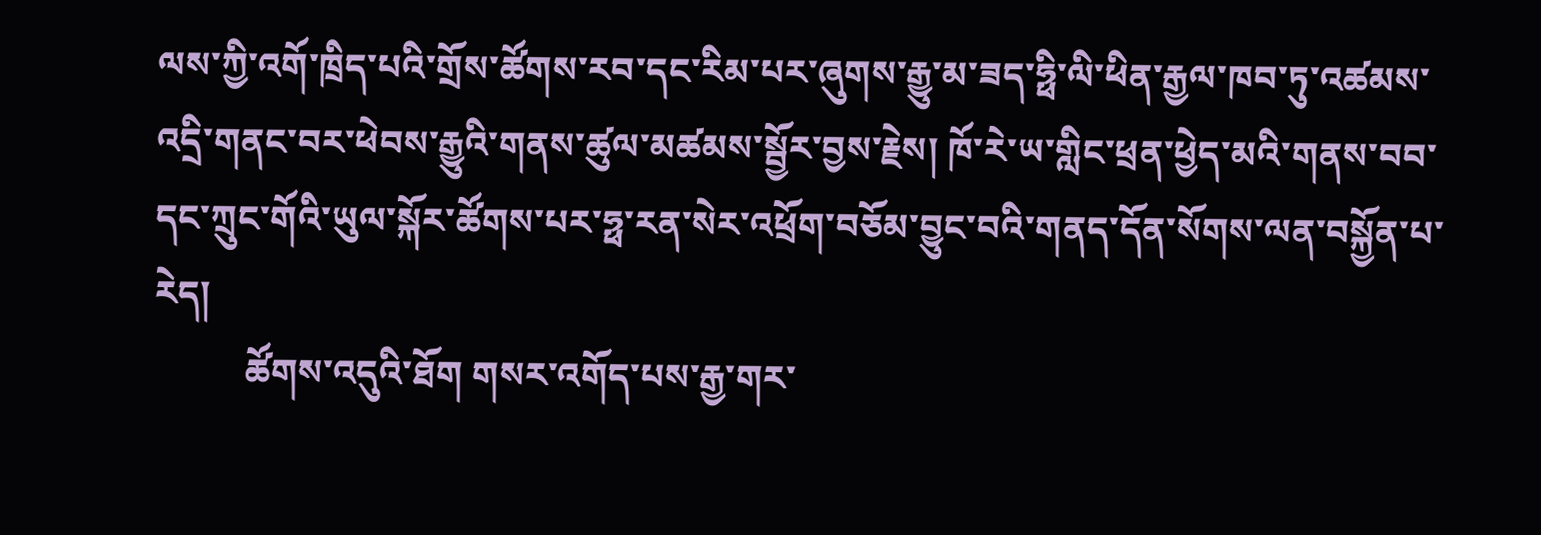ལས་ཀྱི་འགོ་ཁྲིད་པའི་གྲོས་ཚོགས་རབ་དང་རིམ་པར་ཞུགས་རྒྱུ་མ་ཟད་ཧྥི་ལི་ཕིན་རྒྱལ་ཁབ་ཏུ་འཚམས་འདྲི་གནང་བར་ཕེབས་རྒྱུའི་གནས་ཚུལ་མཚམས་སྦྱོར་བྱས་རྗེས། ཁོ་རེ་ཡ་གླིང་ཕྲན་ཕྱེད་མའི་གནས་བབ་དང་ཀྲུང་གོའི་ཡུལ་སྐོར་ཚོགས་པར་ཧྥ་རན་སེར་འཕྲོག་བཅོམ་བྱུང་བའི་གནད་དོན་སོགས་ལན་བསྐྱོན་པ་རེད།
          ཚོགས་འདུའི་ཐོག གསར་འགོད་པས་རྒྱ་གར་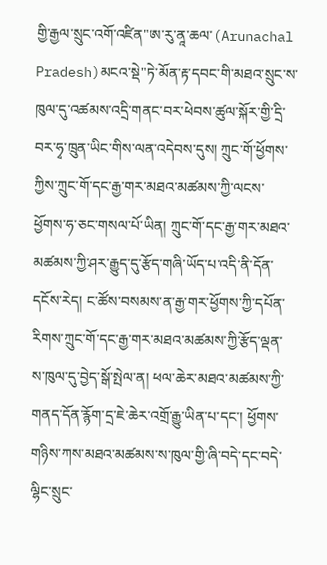གྱི་རྒྱལ་སྲུང་འགོ་འཛིན"ཨ་རུ་ནཱ་ཆལ་(Arunachal Pradesh)མངའ་སྡེ"ཏེ་མོན་རྟ་དབང་གི་མཐའ་སྲུང་ས་ཁུལ་དུ་འཚམས་འདྲི་གནང་བར་ཕེབས་ཚུལ་སྐོར་གྱི་དྲི་བར་ཧྭ་ཁྲུན་ཡིང་གིས་ལན་འདེབས་དུས། ཀྲུང་གོ་ཕྱོགས་ཀྱིས་ཀྲུང་གོ་དང་རྒྱ་གར་མཐའ་མཚམས་ཀྱི་ལངས་ཕྱོགས་ཧ་ཅང་གསལ་པོ་ཡིན། ཀྲུང་གོ་དང་རྒྱ་གར་མཐའ་མཚམས་ཀྱི་ཤར་རྒྱུད་དུ་རྩོད་གཞི་ཡོད་པ་འདི་ནི་དོན་དངོས་རེད། ང་ཚོས་བསམས་ན་རྒྱ་གར་ཕྱོགས་ཀྱི་དཔོན་རིགས་ཀྲུང་གོ་དང་རྒྱ་གར་མཐའ་མཚམས་ཀྱི་རྩོད་ལྡན་ས་ཁུལ་དུ་བྱེད་སྒོ་སྤེལ་ན། ཕལ་ཆེར་མཐའ་མཚམས་ཀྱི་གནད་དོན་རྙོག་དྲ་ཇེ་ཆེར་འགྲོ་རྒྱུ་ཡིན་པ་དང་། ཕྱོགས་གཉིས་ཀས་མཐའ་མཚམས་ས་ཁུལ་གྱི་ཞི་བདེ་དང་བདེ་ལྷིང་སྲུང་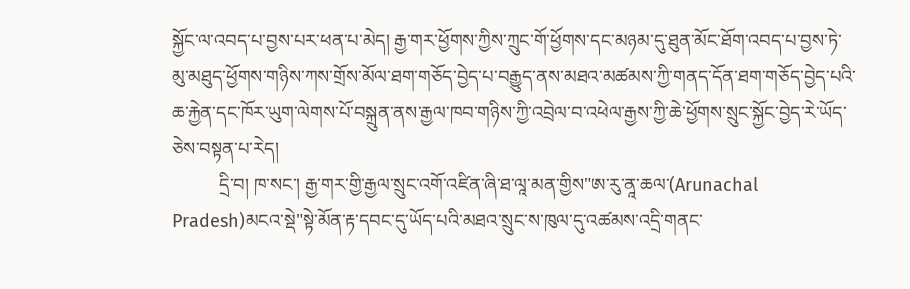སྐྱོང་ལ་འབད་པ་བྱས་པར་ཕན་པ་མེད། རྒྱ་གར་ཕྱོགས་ཀྱིས་ཀྲུང་གོ་ཕྱོགས་དང་མཉམ་དུ་ཐུན་མོང་ཐོག་འབད་པ་བྱས་ཏེ་མུ་མཐུད་ཕྱོགས་གཉིས་ཀས་གྲོས་མོལ་ཐག་གཅོད་བྱེད་པ་བརྒྱུད་ནས་མཐའ་མཚམས་ཀྱི་གནད་དོན་ཐག་གཅོད་བྱེད་པའི་ཆ་རྐྱེན་དང་ཁོར་ཡུག་ལེགས་པོ་བསྐྲུན་ནས་རྒྱལ་ཁབ་གཉིས་ཀྱི་འབྲེལ་བ་འཕེལ་རྒྱས་ཀྱི་ཆེ་ཕྱོགས་སྲུང་སྐྱོང་བྱེད་རེ་ཡོད་ཅེས་བསྟན་པ་རེད།
          དྲི་བ། ཁ་སང་། རྒྱ་གར་གྱི་རྒྱལ་སྲུང་འགོ་འཛིན་ཞི་ཐ་ལཱ་མན་གྱིས"ཨ་རུ་ནཱ་ཆལ་(Arunachal Pradesh)མངའ་སྡེ"སྟེ་མོན་རྟ་དབང་དུ་ཡོད་པའི་མཐའ་སྲུང་ས་ཁུལ་དུ་འཚམས་འདྲི་གནང་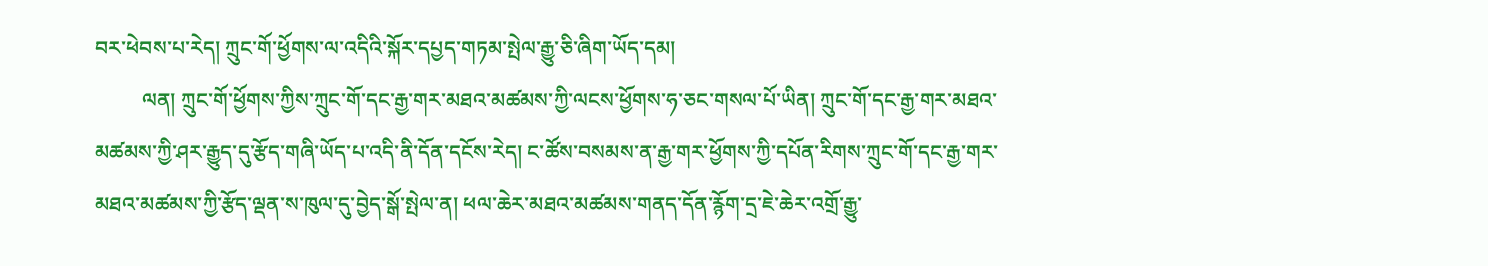བར་ཕེབས་པ་རེད། ཀྲུང་གོ་ཕྱོགས་ལ་འདིའི་སྐོར་དཔྱད་གཏམ་སྤེལ་རྒྱུ་ཅི་ཞིག་ཡོད་དམ།
         ལན། ཀྲུང་གོ་ཕྱོགས་ཀྱིས་ཀྲུང་གོ་དང་རྒྱ་གར་མཐའ་མཚམས་ཀྱི་ལངས་ཕྱོགས་ཧ་ཅང་གསལ་པོ་ཡིན། ཀྲུང་གོ་དང་རྒྱ་གར་མཐའ་མཚམས་ཀྱི་ཤར་རྒྱུད་དུ་རྩོད་གཞི་ཡོད་པ་འདི་ནི་དོན་དངོས་རེད། ང་ཚོས་བསམས་ན་རྒྱ་གར་ཕྱོགས་ཀྱི་དཔོན་རིགས་ཀྲུང་གོ་དང་རྒྱ་གར་མཐའ་མཚམས་ཀྱི་རྩོད་ལྡན་ས་ཁུལ་དུ་བྱེད་སྒོ་སྤེལ་ན། ཕལ་ཆེར་མཐའ་མཚམས་གནད་དོན་རྙོག་དྲ་ཇེ་ཆེར་འགྲོ་རྒྱུ་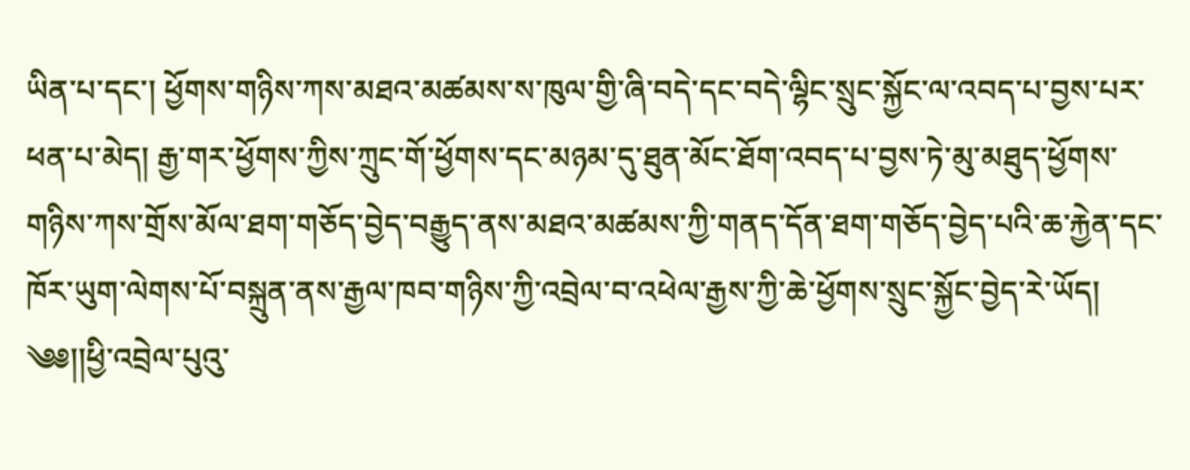ཡིན་པ་དང་། ཕྱོགས་གཉིས་ཀས་མཐའ་མཚམས་ས་ཁུལ་གྱི་ཞི་བདེ་དང་བདེ་ལྷིང་སྲུང་སྐྱོང་ལ་འབད་པ་བྱས་པར་ཕན་པ་མེད། རྒྱ་གར་ཕྱོགས་ཀྱིས་ཀྲུང་གོ་ཕྱོགས་དང་མཉམ་དུ་ཐུན་མོང་ཐོག་འབད་པ་བྱས་ཏེ་མུ་མཐུད་ཕྱོགས་གཉིས་ཀས་གྲོས་མོལ་ཐག་གཅོད་བྱེད་བརྒྱུད་ནས་མཐའ་མཚམས་ཀྱི་གནད་དོན་ཐག་གཅོད་བྱེད་པའི་ཆ་རྐྱེན་དང་ཁོར་ཡུག་ལེགས་པོ་བསྐྲུན་ནས་རྒྱལ་ཁབ་གཉིས་ཀྱི་འབྲེལ་བ་འཕེལ་རྒྱས་ཀྱི་ཆེ་ཕྱོགས་སྲུང་སྐྱོང་བྱེད་རེ་ཡོད།
༄༅།།ཕྱི་འབྲེལ་པུའུ་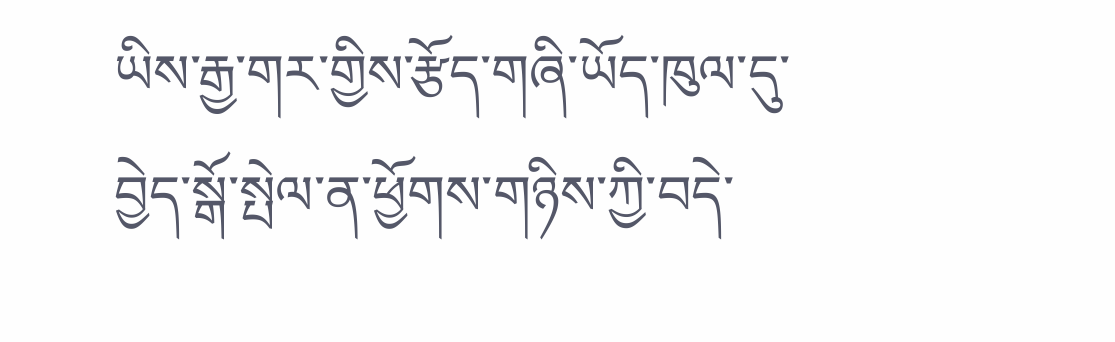ཡིས་རྒྱ་གར་གྱིས་རྩོད་གཞི་ཡོད་ཁུལ་དུ་བྱེད་སྒོ་སྤེལ་ན་ཕྱོགས་གཉིས་ཀྱི་བདེ་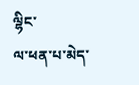ལྷིང་
ལ་ཕན་པ་མེད་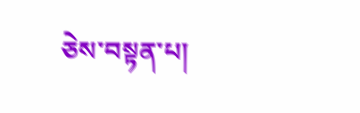ཅེས་བསྟན་པ།